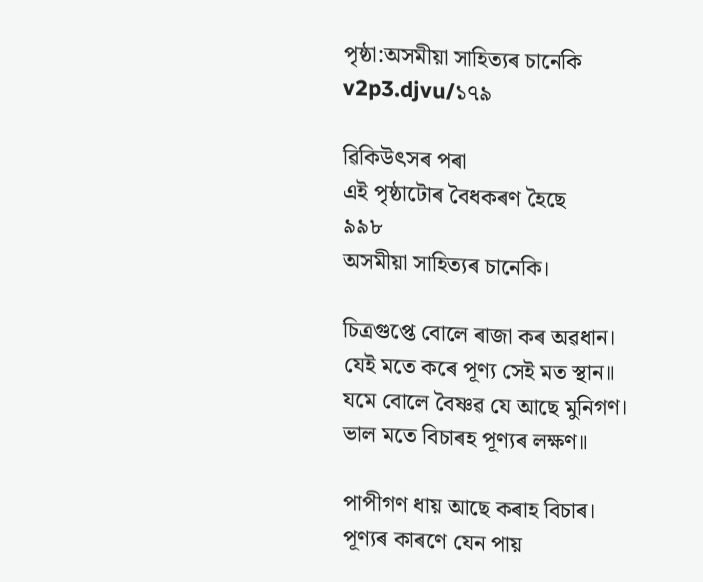পৃষ্ঠা:অসমীয়া সাহিত্যৰ চানেকি v2p3.djvu/১৭৯

ৱিকিউৎসৰ পৰা
এই পৃষ্ঠাটোৰ বৈধকৰণ হৈছে
৯৯৮
অসমীয়া সাহিত্যৰ চানেকি।

চিত্ৰগুপ্তে বোলে ৰাজা কৰ অৱধান।
যেই মতে কৰে পূণ্য সেই মত স্থান॥
যমে বোলে বৈষ্ণৱ যে আছে মুনিগণ।
ভাল মতে বিচাৰহ পূণ্যৰ লক্ষণ॥

পাপীগণ ধায় আছে কৰাহ বিচাৰ।
পূণ্যৰ কাৰণে যেন পায়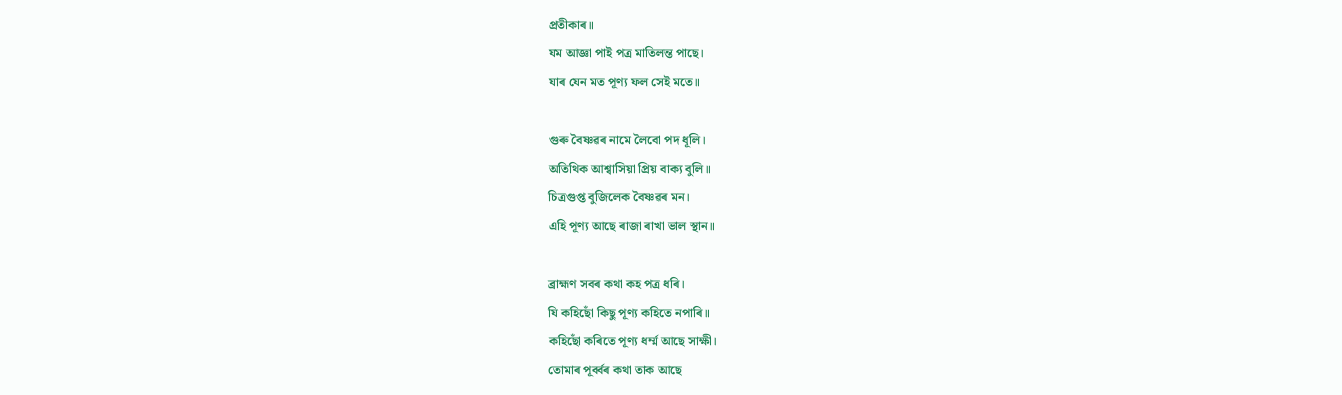প্ৰতীকাৰ॥
যম আজ্ঞা পাই পত্ৰ মাতিলন্ত পাছে।
যাৰ যেন মত পূণ্য ফল সেই মতে॥

গুৰু বৈষ্ণৱৰ নামে লৈবো পদ ধূলি।
অতিথিক আশ্বাসিয়া প্ৰিয় বাক্য বুলি॥
চিত্ৰগুপ্ত বুজিলেক বৈষ্ণৱৰ মন।
এহি পূণ্য আছে ৰাজা ৰাখা ভাল স্থান॥

ব্ৰাহ্মণ সবৰ কথা কহ পত্ৰ ধৰি।
যি কহিছোঁ কিছু পূণ্য কহিতে নপাৰি॥
কহিছোঁ কৰিতে পূণ্য ধৰ্ম্ম আছে সাক্ষী।
তোমাৰ পূৰ্ব্বৰ কথা তাক আছে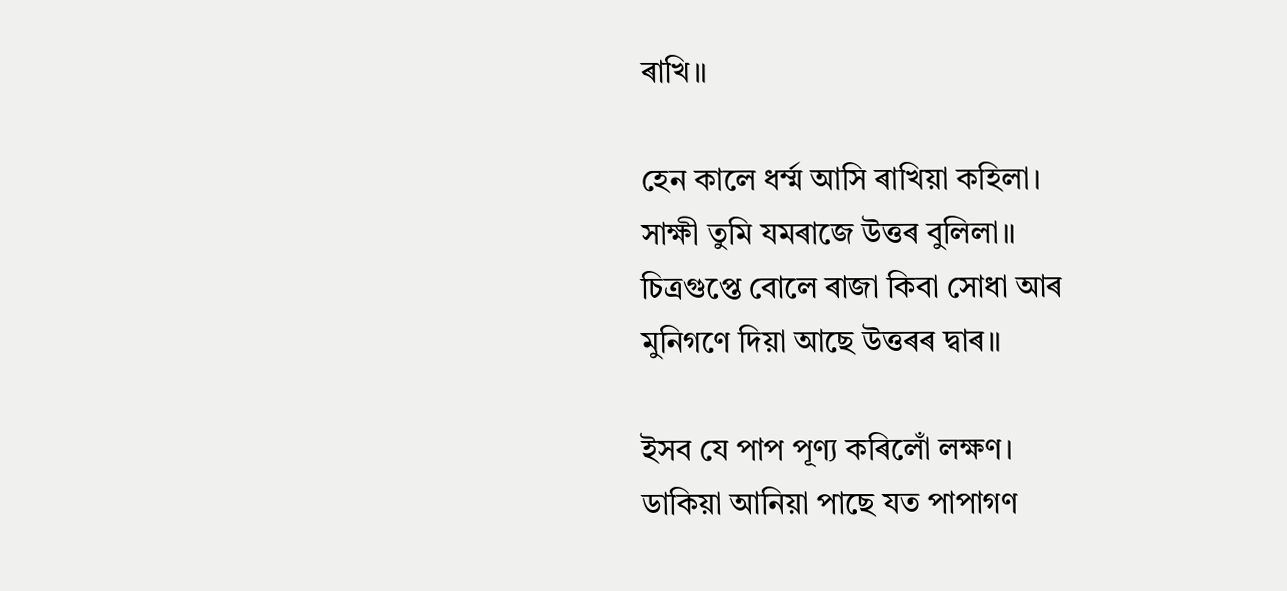ৰাখি॥

হেন কালে ধৰ্ম্ম আসি ৰাখিয়া কহিলা।
সাক্ষী তুমি যমৰাজে উত্তৰ বুলিলা॥
চিত্ৰগুপ্তে বোলে ৰাজা কিবা সোধা আৰ
মুনিগণে দিয়া আছে উত্তৰৰ দ্বাৰ॥

ইসব যে পাপ পূণ্য কৰিলোঁ লক্ষণ।
ডাকিয়া আনিয়া পাছে যত পাপাগণ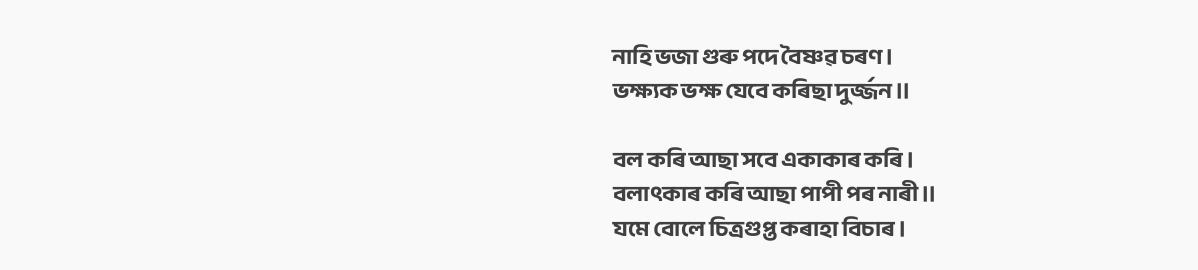নাহি ভজা গুৰু পদে বৈষ্ণৱ চৰণ।
ভক্ষ্যক ভক্ষ যেবে কৰিছা দুৰ্জ্জন॥

বল কৰি আছা সবে একাকাৰ কৰি।
বলাৎকাৰ কৰি আছা পাপী পৰ নাৰী॥
যমে বোলে চিত্ৰগুপ্ত কৰাহা বিচাৰ।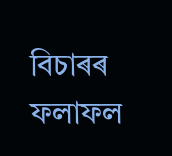বিচাৰৰ ফলাফল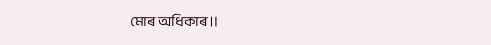মোৰ অধিকাৰ॥